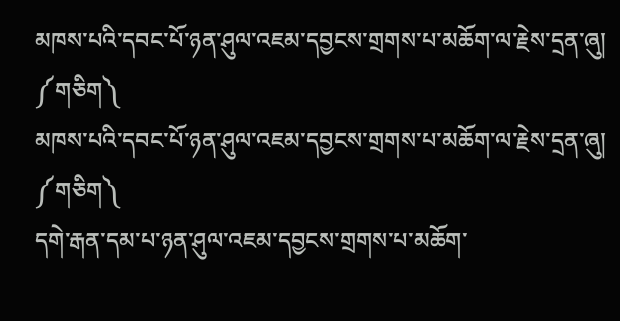མཁས་པའི་དབང་པོ་ཉན་ཤུལ་འཇམ་དབྱངས་གྲགས་པ་མཆོག་ལ་རྗེས་དྲན་ཞུ། ༼གཅིག༽
མཁས་པའི་དབང་པོ་ཉན་ཤུལ་འཇམ་དབྱངས་གྲགས་པ་མཆོག་ལ་རྗེས་དྲན་ཞུ། ༼གཅིག༽
དགེ་རྒན་དམ་པ་ཉན་ཤུལ་འཇམ་དབྱངས་གྲགས་པ་མཆོག་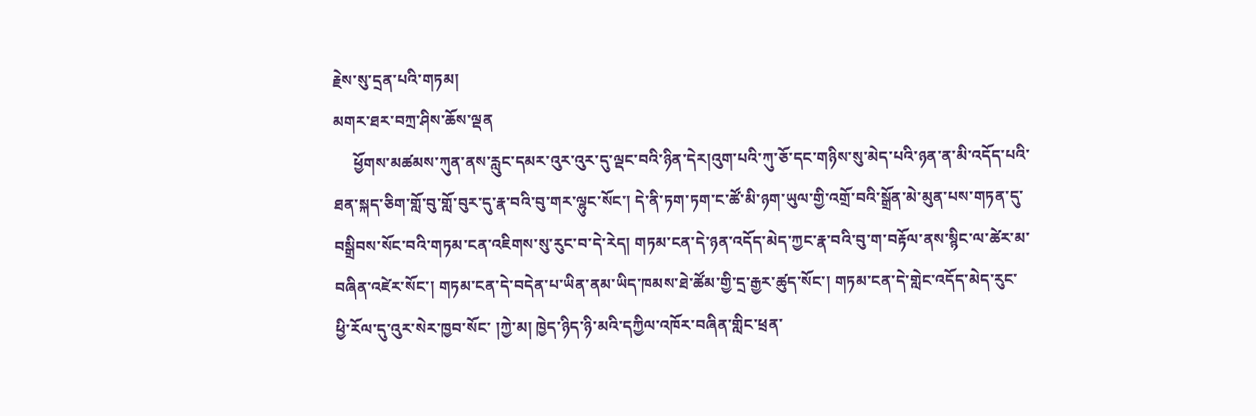རྗེས་སུ་དྲན་པའི་གཏམ།
མགར་ཐར་བཀྲ་ཤིས་ཆོས་ལྡན
     ཕྱོགས་མཚམས་ཀུན་ནས་རླུང་དམར་འུར་འུར་དུ་ལྡང་བའི་ཉིན་དེར།འུག་པའི་ཀུ་ཅོ་དང་གཉིས་སུ་མེད་པའི་ཉན་ན་མི་འདོད་པའི་ཐན་སྐད་ཅིག་གློ་བུ་གློ་བུར་དུ་རྣ་བའི་བུ་གར་ལྷུང་སོང་། དེ་ནི་ཏག་ཏག་ང་ཚོ་མི་ཉག་ཡུལ་གྱི་འགྲོ་བའི་སྒྲོན་མེ་མུན་པས་གཏན་དུ་བསྒྲིབས་སོང་བའི་གཏམ་ངན་འཇིགས་སུ་རུང་བ་དེ་རེད། གཏམ་ངན་དེ་ཉན་འདོད་མེད་ཀྱང་རྣ་བའི་བུ་ག་བརྟོལ་ནས་སྙིང་ལ་ཚེར་མ་བཞིན་འཛེར་སོང་། གཏམ་ངན་དེ་བདེན་པ་ཡིན་ནམ་ཡིད་ཁམས་ཐེ་ཚོམ་གྱི་དྲ་རྒྱར་ཚུད་སོང་། གཏམ་ངན་དེ་གླེང་འདོད་མེད་རུང་ཕྱི་རོལ་དུ་འུར་སེར་ཁྱབ་སོང་ །ཀྱེ་མ། ཁྱེད་ཉིད་ཉི་མའི་དཀྱིལ་འཁོར་བཞིན་གླིང་ཕྲན་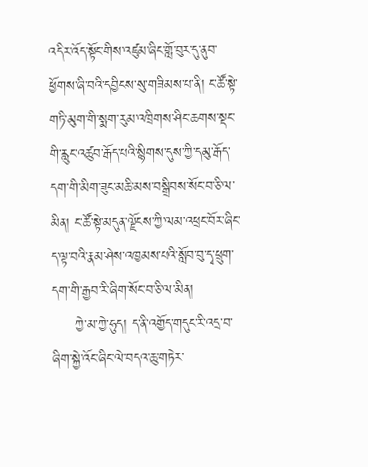འདིར་འོད་སྟོང་གིས་འཛུམ་ཞིང་གློ་བུར་དུ་ནུབ་ཕྱོགས་ཞི་བའི་དབྱིངས་སུ་གཟིམས་པ་ནི། ང་ཚོ་སྟེ་གཏི་མུག་གི་སྨག་རུམ་འཁྲིགས་ཤིང་ཆགས་སྡང་གི་རླུང་འཚུབ་རྒོད་པའི་སྙིགས་དུས་ཀྱི་དམུ་རྒོད་དག་གི་མིག་ཟུང་མཆི་མས་བསྒྲིབས་སོང་བ་ཅི་ལ་མིན། ང་ཚོ་སྟེ་མདུན་ལྗོངས་ཀྱི་ལམ་འཕྲང་བོར་ཞིང་ད་ལྟ་བའི་རྣམ་ཤེས་འཁྱམས་པའི་སློབ་བུ་དྭ་ཕྲུག་དག་གི་རྒྱབ་རི་ཞིག་སོང་བ་ཅི་ལ་མིན།
     ཀྱེ་མ་ཀྱེ་ཧུད། ད་ནི་འགྱོད་གདུང་རི་འདྲ་བ་ཞིག་སྐྱེ་འོང་ཞིང་ལེ་བདའ་ཆུ་གཏེར་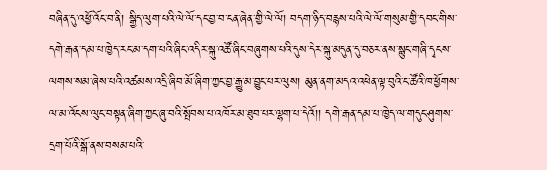བཞིན་དུ་འཕྱོ་འོང་བ་ནི། སྒྱིད་ལུག་པའི་ལེ་ལོ་དང་བྱ་བ་ངན་ཞེན་གྱི་ལེ་ལོ། བདག་ཉིད་བརྙས་པའི་ལེ་ལོ་གསུམ་གྱི་དབང་གིས་དགེ་རྒན་དམ་པ་ཁྱེད་རང་མ་དག་པའི་ཞིང་འདིར་སྐུ་འཚོ་ཞིང་བཞུགས་པའི་དུས་དེར་སྐུ་མདུན་དུ་བཅར་ནས་སྙུང་གཞི་དྭངས་ལགས་སམ་ཞེས་པའི་འཚམས་འདྲི་ཞིབ་མོ་ཞིག་ཀྱང་བྱ་རྒྱུ་མ་བྱུང་པར་ལུས། མུན་ནག་མདའ་འཕེན་ལྟ་བུའི་ང་ཚོའི་ཁ་ཕྱོགས་ལ་མ་འོངས་ལུང་བསྟན་ཞིག་ཀྱང་ཞུ་བའི་སྤོབས་པ་འཁོར་མ་ཐུབ་པར་ལྷག་པ་དེའོ།། དགེ་རྒན་དམ་པ་ཁྱེད་ལ་གདུང་ཤུགས་དྲག་པོའི་སྒོ་ནས་བསམ་པའི་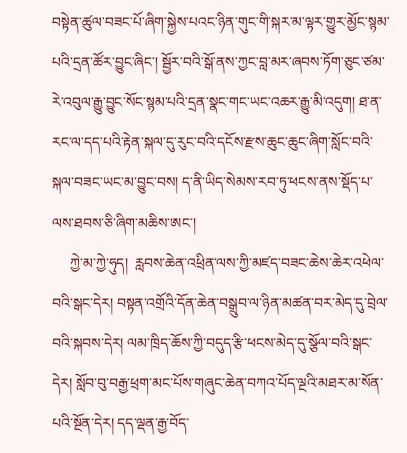བསྟེན་ཚུལ་བཟང་པོ་ཞིག་སྐྱེས་པའང་ཉིན་གུང་གི་སྐར་མ་ལྟར་གྱུར་མྱོང་སྙམ་པའི་དྲན་ཚོར་བྱུང་ཞིང་། སྦྱོར་བའི་སྒོ་ནས་ཀྱང་བླ་མར་ཞབས་ཏོག་ཅུང་ཙམ་རེ་འབུལ་རྒྱུ་བྱུང་སོང་སྙམ་པའི་དྲན་སྣང་གང་ཡང་འཆར་རྒྱུ་མི་འདུག། ཐ་ན་རང་ལ་དད་པའི་རྟེན་སྐལ་དུ་རུང་བའི་དངོས་རྫས་ཆུང་ཆུང་ཞིག་སློང་བའི་སྐལ་བཟང་ཡང་མ་བྱུང་བས། ད་ནི་ཡིད་སེམས་རབ་ཏུ་ཕངས་ནས་སྡོད་པ་ལས་ཐབས་ཅི་ཞིག་མཆིས་ཨང་།
     ཀྱེ་མ་ཀྱེ་ཧུད།  རླབས་ཆེན་འཕྲིན་ལས་ཀྱི་མཛད་བཟང་ཆེས་ཆེར་འཕེལ་བའི་སྒང་དེར། བསྟན་འགྲོའི་དོན་ཆེན་བསྒྲུབ་ལ་ཉིན་མཚན་བར་མེད་དུ་བྲེལ་བའི་སྐབས་དེར། ལམ་ཁྲིད་ཆོས་ཀྱི་བདུད་རྩི་ཕངས་མེད་དུ་སྩོལ་བའི་སྒང་དེར། སློབ་བུ་བརྒྱ་ཕྲག་མང་པོས་གཞུང་ཆེན་བཀའ་པོད་ལྔའི་མཐར་མ་སོན་པའི་སྔོན་དེར། དད་ལྡན་རྒྱ་བོད་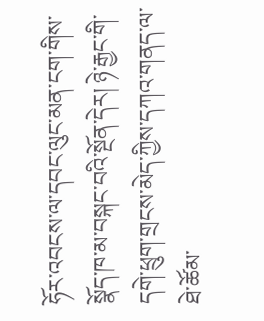ཧོར་འབངས་ལ་དབང་ལུང་མན་ངག་གིས་སྣོད་ཁ་མ་བསྐང་བའི་སྔོན་དེར། ཉེ་རྒྱང་གི་དགེ་ཕྲུག་གྲངས་མེད་ཀྱིས་དཀའ་གནད་ལ་ཐེ་ཚོམ་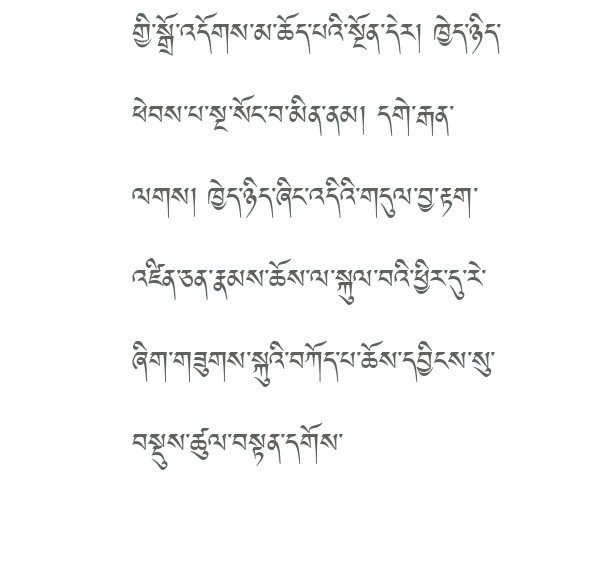གྱི་སྒྲོ་འདོགས་མ་ཆོད་པའི་སྔོན་དེར། ཁྱེད་ཉིད་ཕེབས་པ་སྔ་སོང་བ་མིན་ནམ། དགེ་རྒན་ལགས། ཁྱེད་ཉིད་ཞིང་འདིའི་གདུལ་བྱ་རྟག་འཛིན་ཅན་རྣམས་ཆོས་ལ་སྐུལ་བའི་ཕྱིར་དུ་རེ་ཞིག་གཟུགས་སྐུའི་བཀོད་པ་ཆོས་དབྱིངས་སུ་བསྡུས་ཚུལ་བསྟན་དགོས་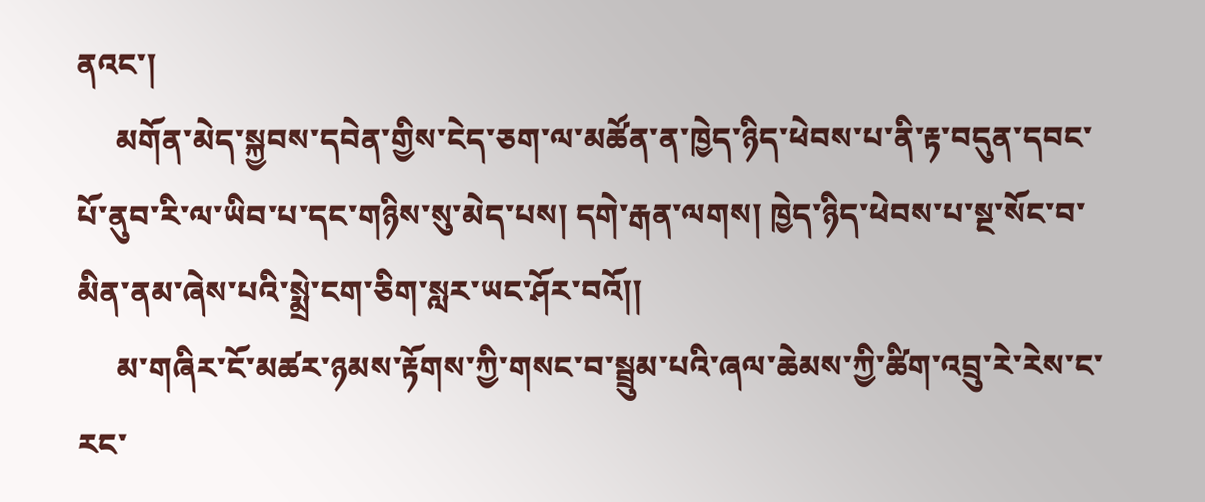ནའང་།
     མགོན་མེད་སྐྱབས་དབེན་གྱིས་ངེད་ཅག་ལ་མཚོན་ན་ཁྱེད་ཉིད་ཕེབས་པ་ནི་རྟ་བདུན་དབང་པོ་ནུབ་རི་ལ་ཡིབ་པ་དང་གཉིས་སུ་མེད་པས། དགེ་རྒན་ལགས། ཁྱེད་ཉིད་ཕེབས་པ་སྔ་སོང་བ་མིན་ནམ་ཞེས་པའི་སྨྲེ་ངག་ཅིག་སླར་ཡང་ཤོར་བའོ།།
     མ་གཞིར་ངོ་མཚར་ཉམས་རྟོགས་ཀྱི་གསང་བ་སྦྲུམ་པའི་ཞལ་ཆེམས་ཀྱི་ཚིག་འབྲུ་རེ་རེས་ང་རང་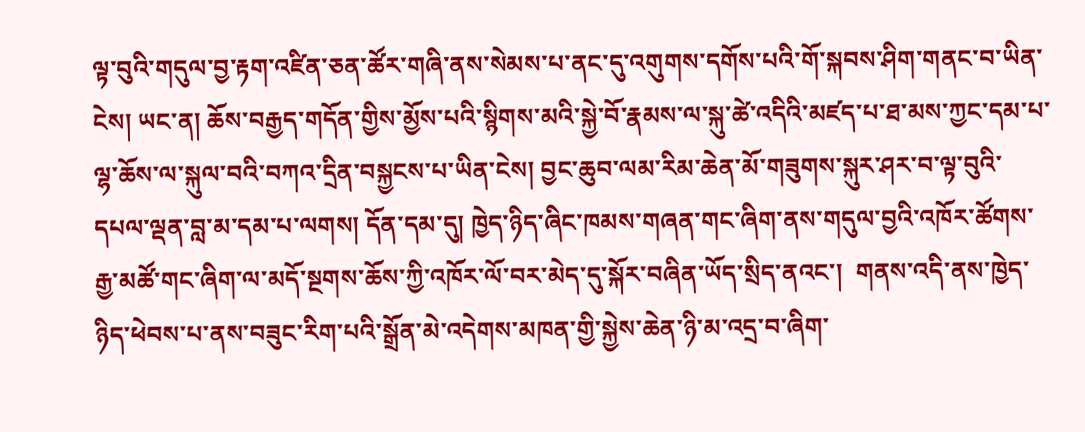ལྟ་བུའི་གདུལ་བྱ་རྟག་འཛིན་ཅན་ཚོར་གཞི་ནས་སེམས་པ་ནང་དུ་འགུགས་དགོས་པའི་གོ་སྐབས་ཤིག་གནང་བ་ཡིན་ངེས། ཡང་ན། ཆོས་བརྒྱད་གདོན་གྱིས་མྱོས་པའི་སྙིགས་མའི་སྐྱེ་བོ་རྣམས་ལ་སྐུ་ཚེ་འདིའི་མཛད་པ་ཐ་མས་ཀྱང་དམ་པ་ལྷ་ཆོས་ལ་སྐུལ་བའི་བཀའ་དྲིན་བསྐྱངས་པ་ཡིན་ངེས། བྱང་ཆུབ་ལམ་རིམ་ཆེན་མོ་གཟུགས་སྐུར་ཤར་བ་ལྟ་བུའི་དཔལ་ལྡན་བླ་མ་དམ་པ་ལགས། དོན་དམ་དུ། ཁྱེད་ཉིད་ཞིང་ཁམས་གཞན་གང་ཞིག་ནས་གདུལ་བྱའི་འཁོར་ཚོགས་རྒྱ་མཚོ་གང་ཞིག་ལ་མདོ་སྔགས་ཆོས་ཀྱི་འཁོར་ལོ་བར་མེད་དུ་སྐོར་བཞིན་ཡོད་སྲིད་ནའང་།  གནས་འདི་ནས་ཁྱེད་ཉིད་ཕེབས་པ་ནས་བཟུང་རིག་པའི་སྒྲོན་མེ་འདེགས་མཁན་གྱི་སྐྱེས་ཆེན་ཉི་མ་འདྲ་བ་ཞིག་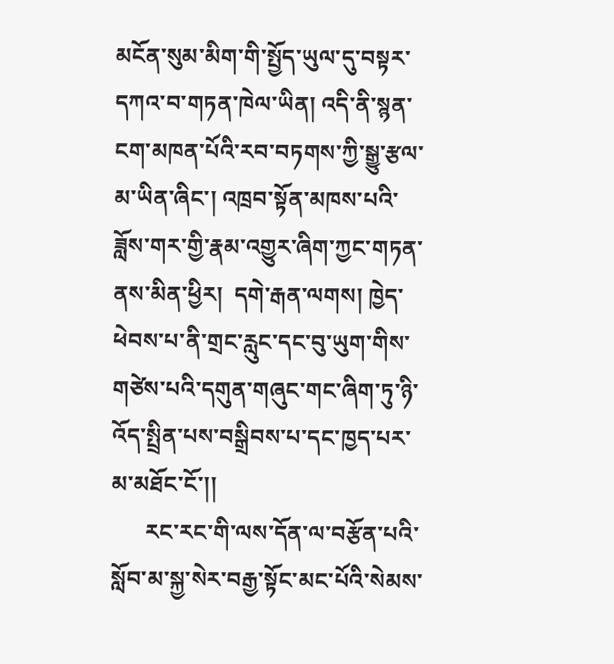མངོན་སུམ་མིག་གི་སྤྱོད་ཡུལ་དུ་བསྟར་དཀའ་བ་གཏན་ཁེལ་ཡིན། འདི་ནི་སྙན་ངག་མཁན་པོའི་རབ་བཏགས་ཀྱི་སྒྱུ་རྩལ་མ་ཡིན་ཞིང་། འཁྲབ་སྟོན་མཁས་པའི་ཟློས་གར་གྱི་རྣམ་འགྱུར་ཞིག་ཀྱང་གཏན་ནས་མིན་ཕྱིར།  དགེ་རྒན་ལགས། ཁྱེད་ཕེབས་པ་ནི་གྲང་རླུང་དང་བུ་ཡུག་གིས་གཙེས་པའི་དགུན་གཞུང་གང་ཞིག་ཏུ་ཉི་འོད་སྤྲིན་པས་བསྒྲིབས་པ་དང་ཁྱད་པར་མ་མཐོང་ངོ་།།
      རང་རང་གི་ལས་དོན་ལ་བརྩོན་པའི་སློབ་མ་སྐྱ་སེར་བརྒྱ་སྟོང་མང་པོའི་སེམས་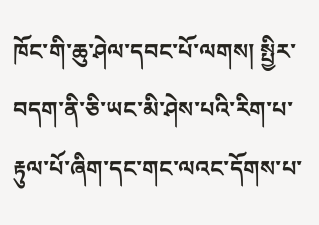ཁོང་གི་ཆུ་ཤེལ་དབང་པོ་ལགས། སྤྱིར་བདག་ནི་ཅི་ཡང་མི་ཤེས་པའི་རིག་པ་རྟུལ་པོ་ཞིག་དང་གང་ལའང་དོགས་པ་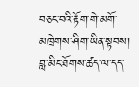བཅང་བའི་རྟོག་གེ་མགོ་མཁྲེགས་ཤིག་ཡིན་སྟབས།  བླ་མིང་ཐོགས་ཚད་ལ་དད་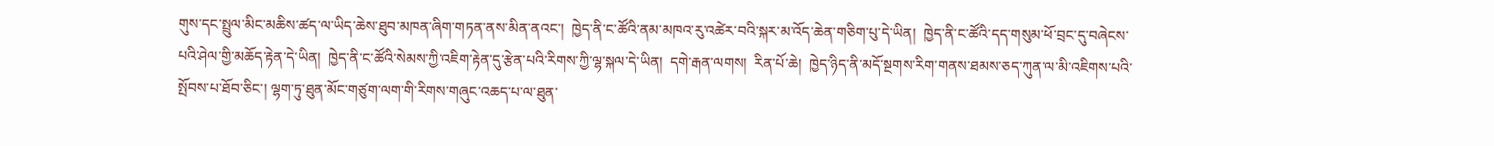གུས་དང་སྤྲུལ་མིང་མཆིས་ཚད་ལ་ཡིད་ཆེས་ཐུབ་མཁན་ཞིག་གཏན་ནས་མིན་ནའང་།  ཁྱེད་ནི་ང་ཚོའི་ནམ་མཁའ་རུ་འཚེར་བའི་སྐར་མ་འོད་ཆེན་གཅིག་པུ་དེ་ཡིན།  ཁྱེད་ནི་ང་ཚོའི་དད་གསུམ་ཕོ་བྲང་དུ་བཞེངས་པའི་ཤེལ་གྱི་མཆོད་རྟེན་དེ་ཡིན།  ཁྱེད་ནི་ང་ཚོའི་སེམས་ཀྱི་འཇིག་རྟེན་དུ་རྩེན་པའི་རིགས་ཀྱི་ལྷ་སྐལ་དེ་ཡིན།  དགེ་རྒན་ལགས།  རིན་པོ་ཆེ།  ཁྱེད་ཉིད་ནི་མདོ་སྔགས་རིག་གནས་ཐམས་ཅད་ཀུན་ལ་མི་འཇིགས་པའི་སྤོབས་པ་ཐོབ་ཅིང་། ལྷག་ཏུ་ཐུན་མོང་གཙུག་ལག་གི་རིགས་གཞུང་འཆད་པ་ལ་ཐུན་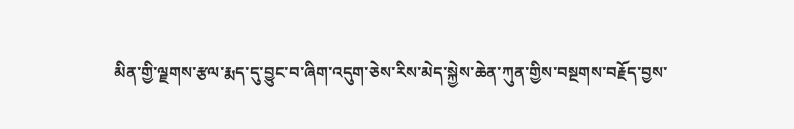མིན་གྱི་ལྗགས་རྩལ་རྨད་དུ་བྱུང་བ་ཞིག་འདུག་ཅེས་རིས་མེད་སྐྱེས་ཆེན་ཀུན་གྱིས་བསྔགས་བརྗོད་བྱས་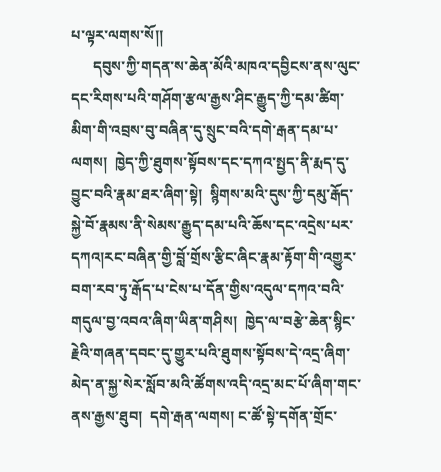པ་ལྟར་ལགས་སོ།།
      དབུས་ཀྱི་གདན་ས་ཆེན་མོའི་མཁའ་དབྱིངས་ནས་ལུང་དང་རིགས་པའི་གཤོག་རྩལ་རྒྱས་ཤིང་རྒྱུད་ཀྱི་དམ་ཚིག་མིག་གི་འབྲས་བུ་བཞིན་དུ་སྲུང་བའི་དགེ་རྒན་དམ་པ་ལགས།  ཁྱེད་ཀྱི་ཐུགས་སྟོབས་དང་དཀའ་སྤྱད་ནི་རྨད་དུ་བྱུང་བའི་རྣམ་ཐར་ཞིག་སྟེ།  སྙིགས་མའི་དུས་ཀྱི་དམུ་རྒོད་སྐྱེ་བོ་རྣམས་ནི་སེམས་རྒྱུད་དམ་པའི་ཆོས་དང་འདྲེས་པར་དཀའ།རང་བཞིན་གྱི་བློ་གྲོས་རྩིང་ཞིང་རྣམ་རྟོག་གི་འགྱུར་བག་རབ་ཏུ་རྒོད་པ་ངེས་པ་དོན་གྱིས་འདུལ་དཀའ་བའི་གདུལ་བྱ་འབའ་ཞིག་ཡིན་གཤིས།  ཁྱེད་ལ་བརྩེ་ཆེན་སྙིང་རྗེའི་གཞན་དབང་དུ་གྱུར་པའི་ཐུགས་སྟོབས་དེ་འདྲ་ཞིག་མེད་ན་སྐྱ་སེར་སློབ་མའི་ཚོགས་འདི་འདྲ་མང་པོ་ཞིག་གང་ནས་རྒྱས་ཐུབ།  དགེ་རྒན་ལགས། ང་ཚོ་སྟེ་དགོན་གྲོང་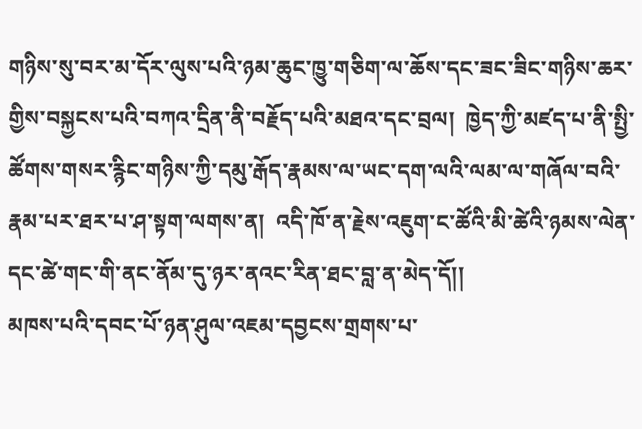གཉིས་སུ་བར་མ་དོར་ལུས་པའི་ཉམ་ཆུང་ཁྱུ་གཅིག་ལ་ཆོས་དང་ཟང་ཟིང་གཉིས་ཆར་གྱིས་བསྐྱངས་པའི་བཀའ་དྲིན་ནི་བརྗོད་པའི་མཐའ་དང་བྲལ།  ཁྱེད་ཀྱི་མཛད་པ་ནི་སྤྱི་ཚོགས་གསར་རྙིང་གཉིས་ཀྱི་དམུ་རྒོད་རྣམས་ལ་ཡང་དག་ལའི་ལམ་ལ་གཞོལ་བའི་རྣམ་པར་ཐར་པ་ཤ་སྟག་ལགས་ན།  འདི་ཁོ་ན་རྗེས་འཇུག་ང་ཚོའི་མི་ཚེའི་ཉམས་ལེན་དང་ཚེ་གང་གི་ནང་ནོམ་དུ་ཉར་ནའང་རིན་ཐང་བླ་ན་མེད་དོ།།
མཁས་པའི་དབང་པོ་ཉན་ཤུལ་འཇམ་དབྱངས་གྲགས་པ་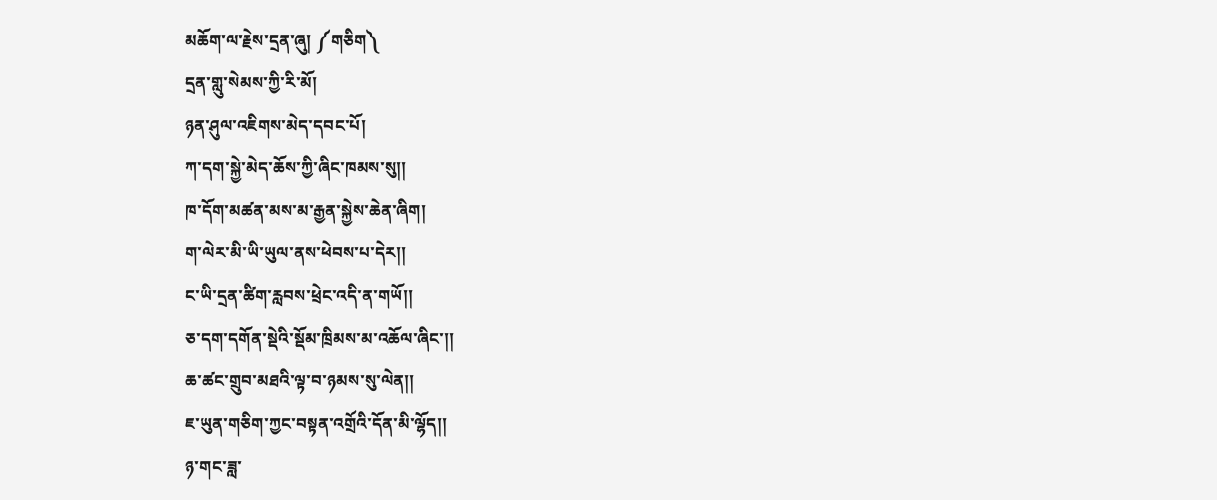མཆོག་ལ་རྗེས་དྲན་ཞུ། ༼གཅིག༽
དྲན་གླུ་སེམས་ཀྱི་རི་མོ།
ཉན་ཤུལ་འཇིགས་མེད་དབང་པོ།
ཀ་དག་སྐྱེ་མེད་ཆོས་ཀྱི་ཞིང་ཁམས་སུ།།
ཁ་དོག་མཚན་མས་མ་རྒྱན་སྐྱེས་ཆེན་ཞིག།
ག་ལེར་མི་ཡི་ཡུལ་ནས་ཕེབས་པ་དེར།།
ང་ཡི་དྲན་ཚིག་རླབས་ཕྲེང་འདི་ན་གཡོ།།
ཅ་དག་དགོན་སྡེའི་སྡོམ་ཁྲིམས་མ་འཆོལ་ཞིང་།།
ཆ་ཚང་གྲུབ་མཐའི་ལྟ་བ་ཉམས་སུ་ལེན།།
ཇ་ཡུན་གཅིག་ཀྱང་བསྟན་འགྲོའི་དོན་མི་ལྷོད།།
ཉ་གང་ཟླ་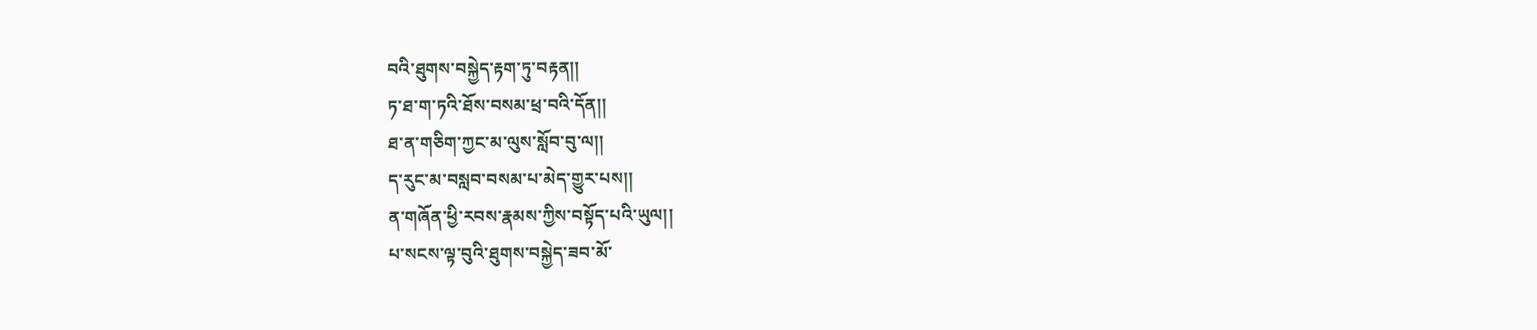བའི་ཐུགས་བསྐྱེད་རྟག་ཏུ་བརྟན།།
ཏ་ཐ་ག་ཏའི་ཐོས་བསམ་ཕྲ་བའི་དོན།།
ཐ་ན་གཅིག་ཀྱང་མ་ལུས་སློབ་བུ་ལ།།
ད་རུང་མ་བསླབ་བསམ་པ་མེད་གྱུར་པས།།
ན་གཞོན་ཕྱི་རབས་རྣམས་ཀྱིས་བསྟོད་པའི་ཡུལ།།
པ་སངས་ལྟ་བུའི་ཐུགས་བསྐྱེད་ཟབ་མོ་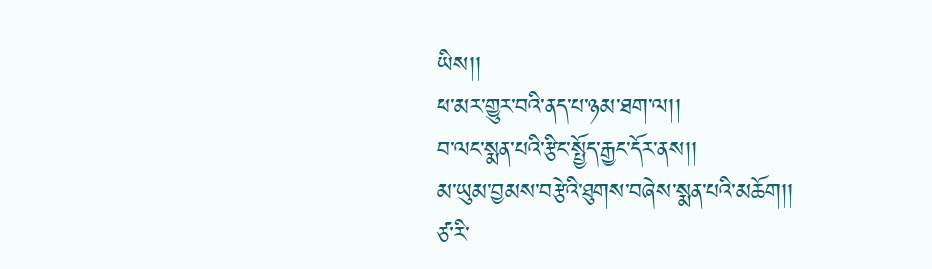ཡིས།།
ཕ་མར་གྱུར་བའི་ནད་པ་ཉམ་ཐག་ལ།།
བ་ལང་སྨན་པའི་རྩིང་སྤྱོད་རྒྱང་དོར་ནས།།
མ་ཡུམ་བྱམས་བརྩེའི་ཐུགས་བཞེས་སྨན་པའི་མཆོག།།
ཙ་རི་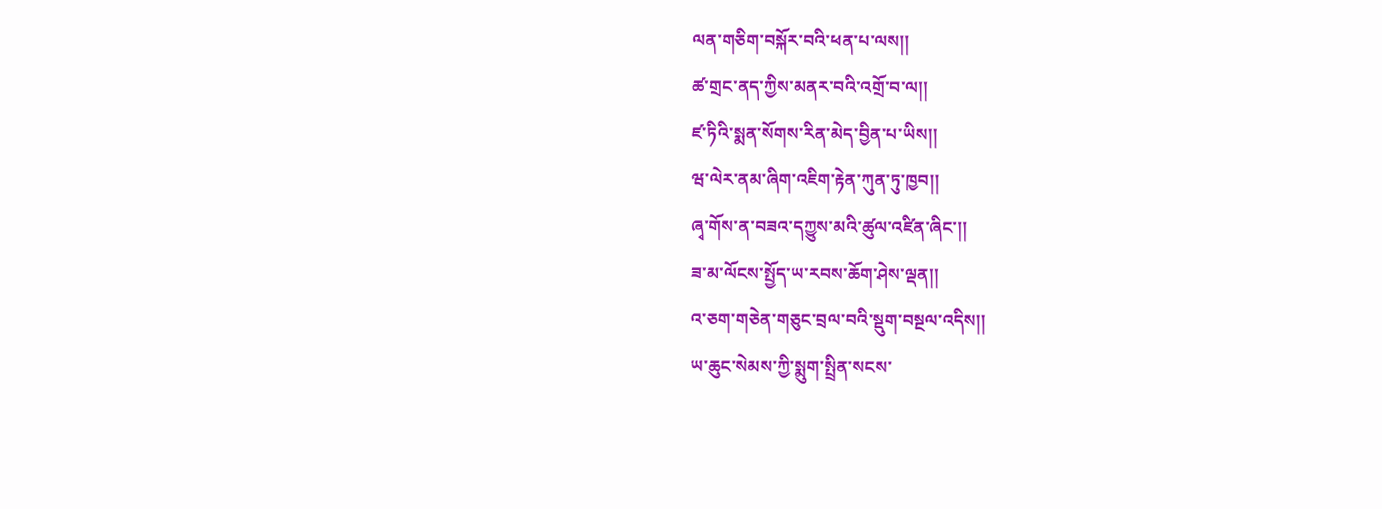ལན་གཅིག་བསྐོར་བའི་ཕན་པ་ལས།།
ཚ་གྲང་ནད་ཀྱིས་མནར་བའི་འགྲོ་བ་ལ།།
ཛ་ཏིའི་སྨན་སོགས་རིན་མེད་བྱིན་པ་ཡིས།།
ཝ་ལེར་ནམ་ཞིག་འཇིག་རྟེན་ཀུན་ཏུ་ཁྱབ།།
ཞྭ་གོས་ན་བཟའ་དཀྱུས་མའི་ཚུལ་འཛིན་ཞིང་།།
ཟ་མ་ལོངས་སྤྱོད་ཡ་རབས་ཆོག་ཤེས་ལྡན།།
འ་ཅག་གཅེན་གཅུང་བྲལ་བའི་སྡུག་བསྔལ་འདིས།།
ཡ་ཆུང་སེམས་ཀྱི་སྨུག་སྤྲིན་སངས་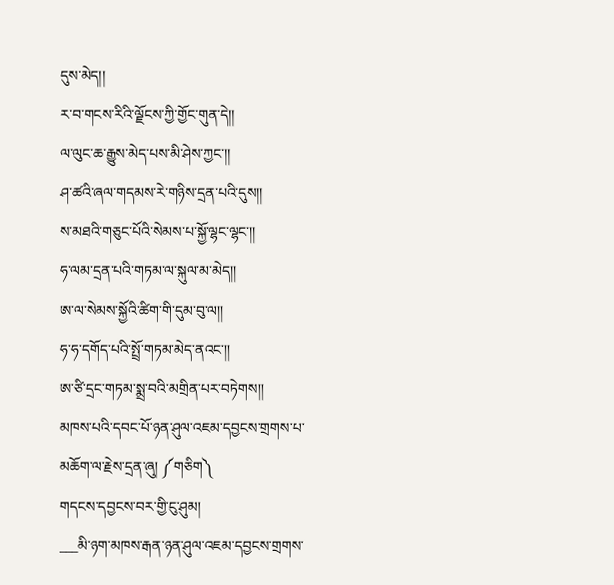དུས་མེད།།
ར་བ་གངས་རིའི་ལྗོངས་ཀྱི་གྱོང་གུན་དེ།།
ལ་ལུང་ཆ་རྒྱུས་མེད་པས་མི་ཤེས་ཀྱང་།།
ཤ་ཚའི་ཞལ་གདམས་རེ་གཉིས་དྲན་པའི་དུས།།
ས་མཐའི་གཅུང་པོའི་སེམས་པ་སྐྱོ་ལྷང་ལྷང་།།
ཧ་ལམ་དྲན་པའི་གཏམ་ལ་སྐུལ་མ་མེད།།
ཨ་ལ་སེམས་སྐྱོའི་ཚིག་གི་དུམ་བུ་ལ།།
ཧ་ཧ་དགོད་པའི་སྤྲོ་གཏམ་མེད་ནའང་།།
ཨ་ཙི་དྲང་གཏམ་སྨྲ་བའི་མགྲིན་པར་བཏེགས།།
མཁས་པའི་དབང་པོ་ཉན་ཤུལ་འཇམ་དབྱངས་གྲགས་པ་མཆོག་ལ་རྗེས་དྲན་ཞུ། ༼གཅིག༽
གདངས་དབྱངས་བར་གྱི་ངུ་ཤུམ།
___མི་ཉག་མཁས་རྒན་ཉན་ཤུལ་འཇམ་དབྱངས་གྲགས་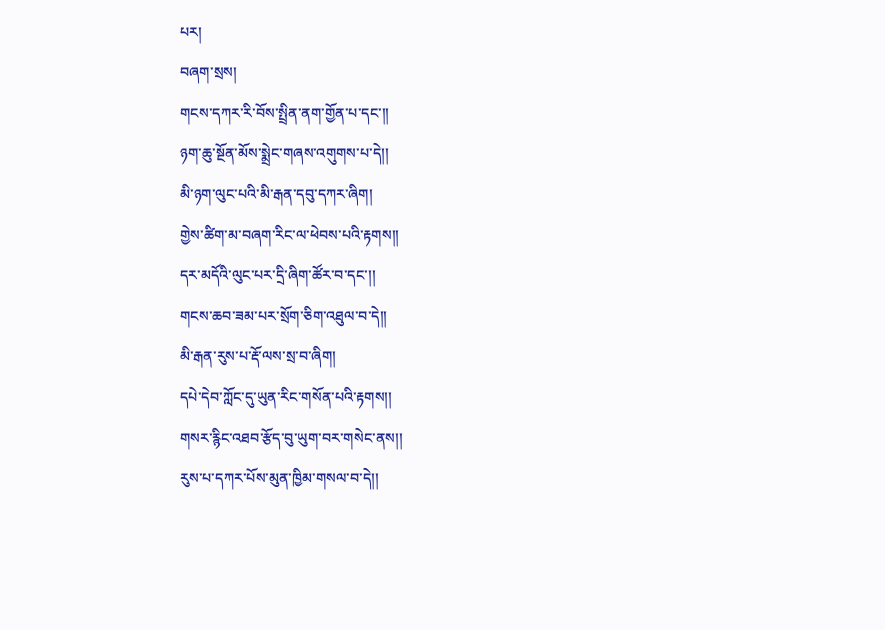པར།
བཞག་སྲས།
གངས་དཀར་རི་བོས་སྤྲིན་ནག་གྱོན་པ་དང་།།
ཉག་ཆུ་སྔོན་མོས་སྨྲེང་གཞས་འགུགས་པ་དེ།།
མི་ཉག་ལུང་པའི་མི་རྒན་དབུ་དཀར་ཞིག།
གྱེས་ཚིག་མ་བཞག་རིང་ལ་ཕེབས་པའི་རྟགས།།
དར་མདོའི་ལུང་པར་དྲི་ཞིག་ཚོར་བ་དང་།།
གངས་ཆབ་ཟམ་པར་སྲོག་ཅིག་འཐུལ་བ་དེ།།
མི་རྒན་རུས་པ་རྡོ་ལས་སྲ་བ་ཞིག།
དཔེ་དེབ་ཀློང་དུ་ཡུན་རིང་གསོན་པའི་རྟགས།།
གསར་རྙིང་འཐབ་རྩོད་བུ་ཡུག་བར་གསེང་ནས།།
རུས་པ་དཀར་པོས་མུན་ཁྱིམ་གསལ་བ་དེ།།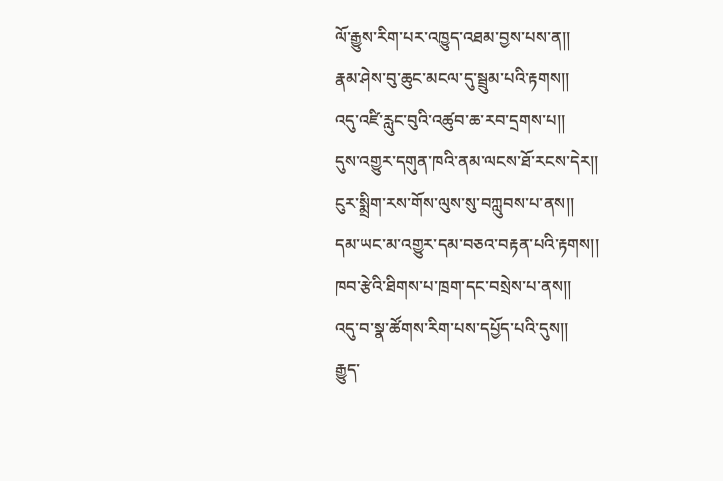ལོ་རྒྱུས་རིག་པར་འཁྱུད་འཐམ་བྱས་པས་ན།།
རྣམ་ཤེས་བུ་ཆུང་མངལ་དུ་སྦྲུམ་པའི་རྟགས།།
འདུ་འཛི་རླུང་བུའི་འཚུབ་ཆ་རབ་དྲགས་པ།།
དུས་འགྱུར་དགུན་ཁའི་ནམ་ལངས་ཐོ་རངས་དེར།།
ངུར་སྨྲིག་རས་གོས་ལུས་སུ་བཀླུབས་པ་ནས།།
དམ་ཡང་མ་འགྱུར་དམ་བཅའ་བརྟན་པའི་རྟགས།།
ཁབ་རྩེའི་ཐིགས་པ་ཁྲག་དང་བསྲེས་པ་ནས།།
འདུ་བ་སྣ་ཚོགས་རིག་པས་དཔྱོད་པའི་དུས།།
རྒྱུད་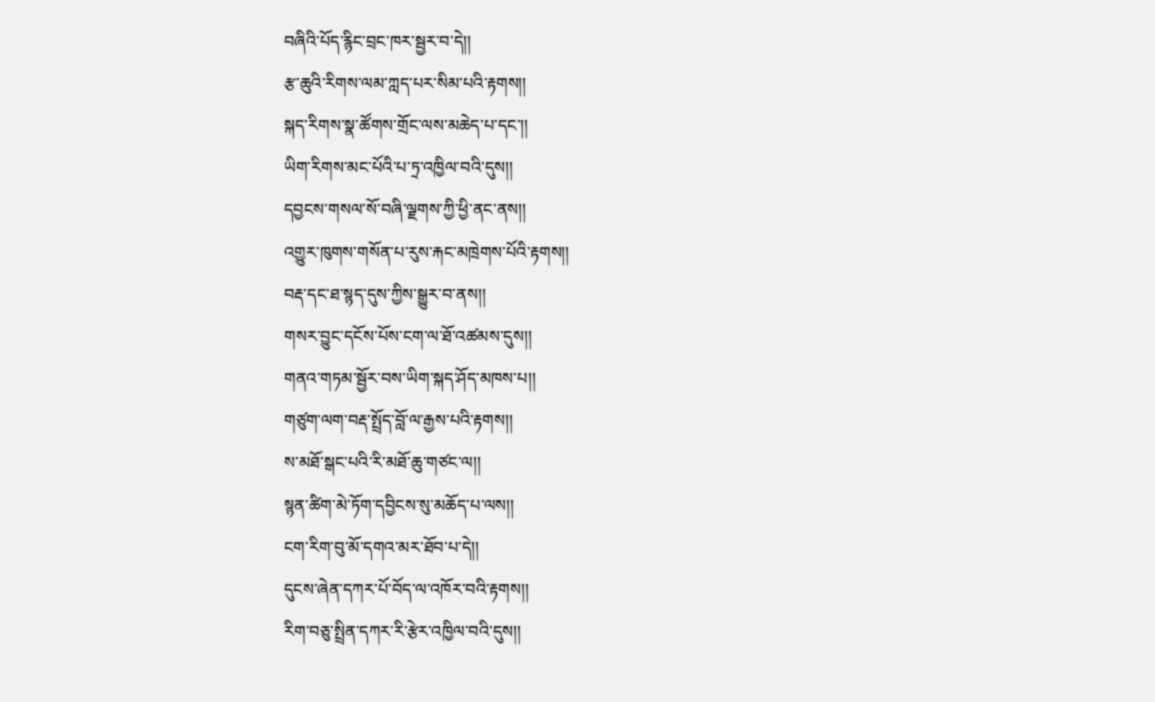བཞིའི་པོད་རྙིང་བྲང་ཁར་སྦྱར་བ་དེ།།
རྩ་ཆུའི་རིགས་ལམ་ཀླད་པར་སིམ་པའི་རྟགས།།
སྐད་རིགས་སྣ་ཚོགས་གྲོང་ལས་མཆེད་པ་དང་།།
ཡིག་རིགས་མང་པོའི་པ་ཏྲ་འཁྱིལ་བའི་དུས།།
དབྱངས་གསལ་སོ་བཞི་ལྗགས་ཀྱི་ཕྱི་ནང་ནས།།
འགྱུར་ཁུགས་གསོན་པ་རུས་རྐང་མཁྲེགས་པོའི་རྟགས།།
བརྡ་དང་ཐ་སྙད་དུས་ཀྱིས་སྒྱུར་བ་ནས།།
གསར་བྱུང་དངོས་པོས་ངག་ལ་ཐོ་འཚམས་དུས།།
གནའ་གཏམ་སྦྱོར་བས་ཡིག་སྐད་ཤོད་མཁས་པ།།
གཙུག་ལག་བརྡ་སྤྲོད་བློ་ལ་རྒྱས་པའི་རྟགས།།
ས་མཐོ་སྒང་པའི་རི་མཐོ་ཆུ་གཙང་ལ།།
སྙན་ཚིག་མེ་ཏོག་དབྱིངས་སུ་མཆོད་པ་ལས།།
ངག་རིག་བུ་མོ་དགའ་མར་ཐོབ་པ་དེ།།
དུངས་ཞེན་དཀར་པོ་བོད་ལ་འཁོར་བའི་རྟགས།།
རིག་བཅུ་སྤྲིན་དཀར་རི་རྩེར་འཁྱིལ་བའི་དུས།།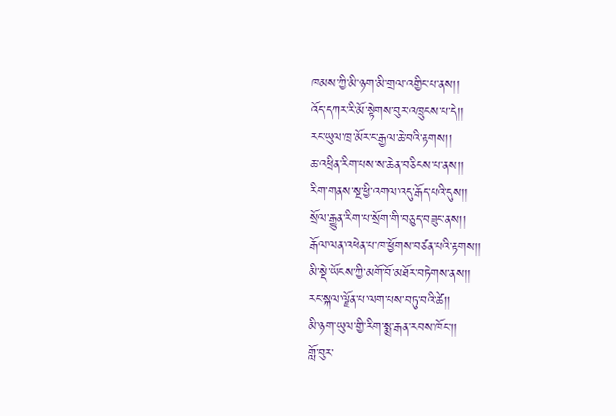ཁམས་ཀྱི་མི་ཉག་མི་གྲལ་འགྱིང་པ་ནས།།
འོད་དཀར་རི་མོ་སྟེགས་བུར་འཁྲུངས་པ་དེ།།
རང་ཡུལ་ཁྲ་མོར་ང་རྒྱལ་ཆེ་བའི་རྟགས།།
ཆ་འཕྲིན་རིག་པས་ས་ཆེན་བཅིངས་པ་ནས།།
རིག་གནས་སྔ་ཕྱི་འགལ་འདུ་རྒོད་པའི་དུས།།
སྲོལ་རྒྱུན་རིག་པ་སྲོག་གི་བཅུད་བཟུང་ནས།།
རྒོལ་ལན་འཕེན་པ་ཁ་ཕྱོགས་བཙན་པའི་རྟགས།།
མི་སྡེ་ཡོངས་ཀྱི་མགོ་བོ་མཐོར་བཏེགས་ནས།།
རང་སྐལ་ལྗོན་པ་ལག་པས་བཏུ་བའི་ཚེ།།
མི་ཉག་ཡུལ་གྱི་རིག་སྨྲ་རྒན་རབས་ཁོང་།།
གློ་བུར་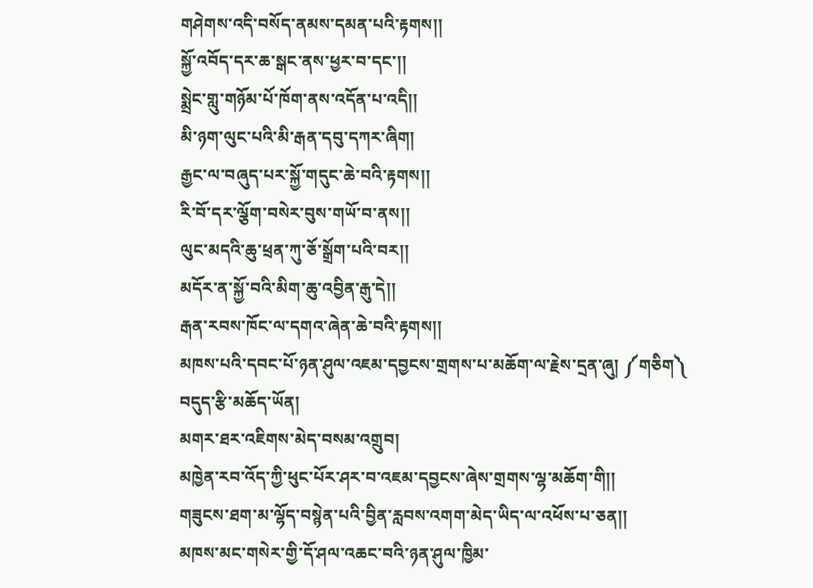གཤེགས་འདི་བསོད་ནམས་དམན་པའི་རྟགས།།
སྐྱོ་འབོད་དར་ཆ་སྒང་ནས་ཕྱར་བ་དང་།།
སྨྲེང་གླུ་གཉོམ་པོ་ཁོག་ནས་འདོན་པ་འདི།།
མི་ཉག་ལུང་པའི་མི་རྒན་དབུ་དཀར་ཞིག།
རྒྱང་ལ་བཞུད་པར་སྐྱོ་གདུང་ཆེ་བའི་རྟགས།།
རི་བོ་དར་ལྕོག་བསེར་བུས་གཡོ་བ་ནས།།
ལུང་མདའི་ཆུ་ཕྲན་ཀུ་ཅོ་སྒྲོག་པའི་བར།།
མདོར་ན་སྐྱོ་བའི་མིག་ཆུ་འབྱིན་རྒུ་དེ།།
རྒན་རབས་ཁོང་ལ་དགའ་ཞེན་ཆེ་བའི་རྟགས།།
མཁས་པའི་དབང་པོ་ཉན་ཤུལ་འཇམ་དབྱངས་གྲགས་པ་མཆོག་ལ་རྗེས་དྲན་ཞུ། ༼གཅིག༽
བདུད་རྩི་མཆོད་ཡོན།
མགར་ཐར་འཇིགས་མེད་བསམ་འགྲུབ།
མཁྱེན་རབ་འོད་ཀྱི་ཕུང་པོར་ཤར་བ་འཇམ་དབྱངས་ཞེས་གྲགས་ལྷ་མཆོག་གི།།
གཟུངས་ཐག་མ་ལྷོད་བསྙེན་པའི་བྱིན་རླབས་འགག་མེད་ཡིད་ལ་འཕོས་པ་ཅན།།
མཁས་མང་གསེར་གྱི་དོ་ཤལ་འཆང་བའི་ཉན་ཤུལ་ཁྱིམ་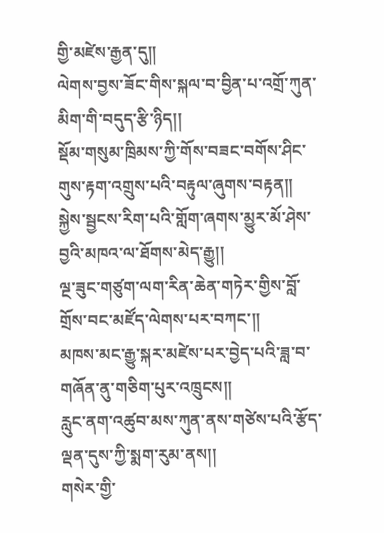གྱི་མཛེས་རྒྱན་དུ།།
ལེགས་བྱས་ཟོང་གིས་སྐལ་བ་བྱིན་པ་འགྲོ་ཀུན་མིག་གི་བདུད་རྩི་ཉིད།།
སྡོམ་གསུམ་ཁྲིམས་ཀྱི་གོས་བཟང་བགོས་ཤིང་གུས་རྟག་འགྲུས་པའི་བརྟུལ་ཞུགས་བརྟན།།
སྐྱེས་སྦྱངས་རིག་པའི་གློག་ཞགས་མྱུར་མོ་ཤེས་བྱའི་མཁའ་ལ་ཐོགས་མེད་རྒྱུ།།
ལྔ་ཟུང་གཙུག་ལག་རིན་ཆེན་གཏེར་གྱིས་བློ་གྲོས་བང་མཛོད་ལེགས་པར་བཀང་།།
མཁས་མང་རྒྱུ་སྐར་མཛེས་པར་བྱེད་པའི་ཟླ་བ་གཞོན་ནུ་གཅིག་པུར་འཁྲུངས།།
རླུང་ནག་འཚུབ་མས་ཀུན་ནས་གཙེས་པའི་རྩོད་ལྡན་དུས་ཀྱི་སྨག་རུམ་ནས།།
གསེར་གྱི་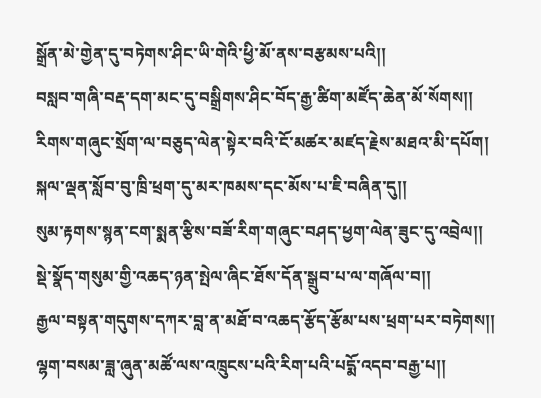སྒྲོན་མེ་གྱེན་དུ་བཏེགས་ཤིང་ཡི་གེའི་ཕྱི་མོ་ནས་བརྩམས་པའི།།
བསླབ་གཞི་བརྡ་དག་མང་དུ་བསྒྲིགས་ཤིང་བོད་རྒྱ་ཚིག་མཛོད་ཆེན་མོ་སོགས།།
རིགས་གཞུང་སྲོག་ལ་བཅུད་ལེན་སྟེར་བའི་ངོ་མཚར་མཛད་རྗེས་མཐའ་མི་དཔོག།
སྐལ་ལྡན་སློབ་བུ་ཁྲི་ཕྲག་དུ་མར་ཁམས་དང་མོས་པ་ཇི་བཞིན་དུ།།
སུམ་རྟགས་སྙན་ངག་སྨན་རྩིས་བཟོ་རིག་གཞུང་བཤད་ཕྱག་ལེན་ཟུང་དུ་འབྲེལ།།
སྡེ་སྣོད་གསུམ་གྱི་འཆད་ཉན་སྤེལ་ཞིང་ཐོས་དོན་སྒྲུབ་པ་ལ་གཞོལ་བ།།
རྒྱལ་བསྟན་གདུགས་དཀར་བླ་ན་མཐོ་བ་འཆད་རྩོད་རྩོམ་པས་ཕྲག་པར་བཏེགས།།
ལྷག་བསམ་ཟླ་ཞུན་མཚོ་ལས་འཁྲུངས་པའི་རིག་པའི་པདྨོ་འདབ་བརྒྱ་པ།།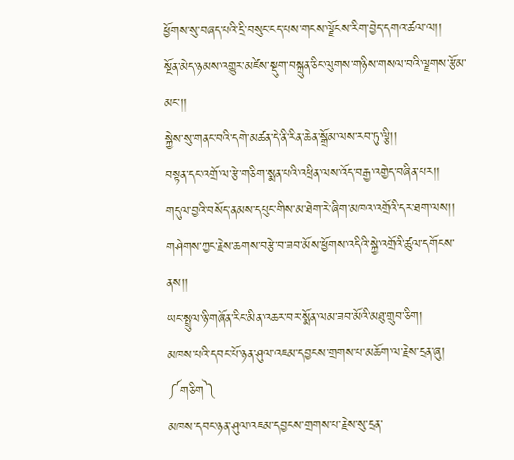ཕྱོགས་སུ་བཞད་པའི་དྲི་བསུང་ངད་པས་གངས་ལྗོངས་རིག་བྱེད་དགའ་ཚལ་ལ།།
སྔོན་མེད་ཉམས་འགྱུར་མཛེས་སྡུག་བསྐྲུན་ཅིང་ལུགས་གཉིས་གསལ་བའི་ལྗགས་རྩོམ་མང་།།
སྐྱེས་སུ་གནང་བའི་དགེ་མཚན་དེ་ནི་རིན་ཆེན་སྒྲོམ་ལས་རབ་ཏུ་ལྕི།།
བསྟན་དང་འགྲོ་ལ་རྩེ་གཅིག་སྨན་པའི་འཕྲིན་ལས་འོད་བརྒྱ་འགྱེད་བཞིན་པར།།
གདུལ་བྱའི་བསོད་ནམས་དཔུང་གིས་མ་ཐེག་རེ་ཞིག་མཁའ་འགྲོའི་དར་ཐག་ལས།།
གཤེགས་ཀྱང་རྗེས་ཆགས་བརྩེ་བ་ཟབ་མོས་ཕྱོགས་འདིའི་སྐྱེ་འགྲོའི་ཚུལ་དགོངས་ནས།།
ཡང་སྤྲུལ་ཉི་གཞོན་རིང་མིན་འཆར་བར་སྨོན་ལམ་ཟབ་མོའི་མཐུ་གྲུབ་ཅིག།
མཁས་པའི་དབང་པོ་ཉན་ཤུལ་འཇམ་དབྱངས་གྲགས་པ་མཆོག་ལ་རྗེས་དྲན་ཞུ། ༼གཅིག༽
མཁས་དབང་ཉན་ཤུལ་འཇམ་དབྱངས་གྲགས་པ་རྗེས་སུ་དྲན་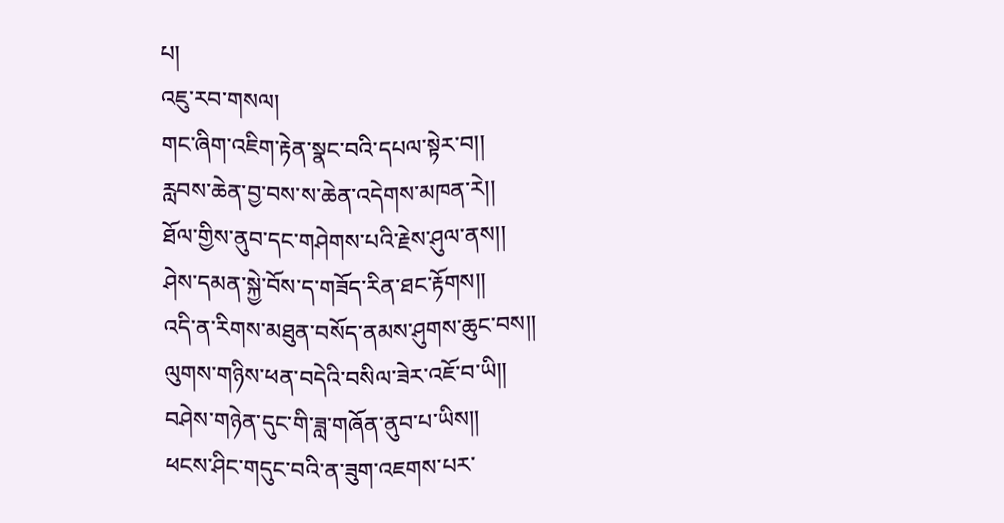པ།
འཇུ་རབ་གསལ།
གང་ཞིག་འཇིག་རྟེན་སྣང་བའི་དཔལ་སྟེར་བ།།
རླབས་ཆེན་བྱ་བས་ས་ཆེན་འདེགས་མཁན་རེ།།
ཐོལ་གྱིས་ནུབ་དང་གཤེགས་པའི་རྗེས་ཤུལ་ནས།།
ཤེས་དམན་སྐྱེ་བོས་ད་གཟོད་རིན་ཐང་རྟོགས།།
འདི་ན་རིགས་མཐུན་བསོད་ནམས་ཤུགས་ཆུང་བས།།
ལུགས་གཉིས་ཕན་བདེའི་བསིལ་ཟེར་འཇོ་བ་ཡི།།
བཤེས་གཉེན་དུང་གི་ཟླ་གཞོན་ནུབ་པ་ཡིས།།
ཕངས་ཤིང་གདུང་བའི་ན་ཟུག་འཇགས་པར་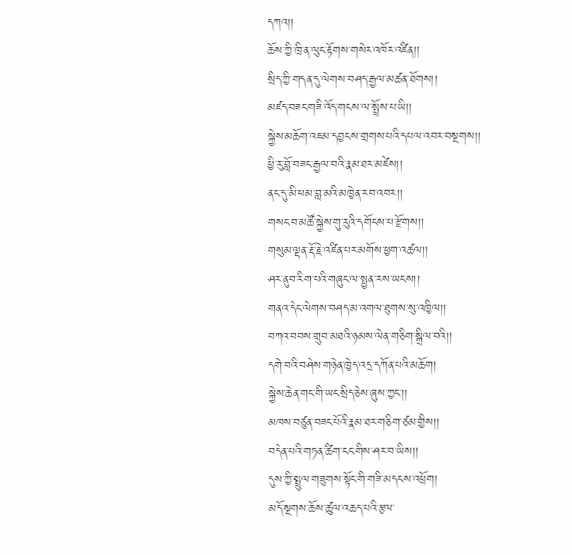དཀའ།།
ཆོས་ཀྱི་ཁྲི་ན་ལུང་རྟོགས་གསེར་འཁོར་འཛིན།།
སྲིད་ཀྱི་གདན་དུ་ལེགས་བཤད་རྒྱལ་མཚན་ཐོགས།།
མཛད་བཟང་གཟི་འོད་གངས་ལ་སྤྲོས་པ་ཡི།།
སྐྱེས་མཆོག་འཇམ་དབྱངས་གྲགས་པའི་དཔལ་འབར་བསྔགས།།
ཕྱི་རུ་བློ་བཟང་རྒྱལ་བའི་རྣམ་ཐར་མཛེས།།
ནང་དུ་མི་ཕམ་བླ་མའི་མཁྱེན་རབ་འབར།།
གསང་བ་མཚོ་སྐྱེས་གུ་རུའི་དགོངས་པ་རྫོགས།།
གསུམ་ལྡན་རྡོ་རྗེ་འཛིན་པར་མགོས་ཕྱག་འཚལ།།
ཤར་ནུབ་རིག་པའི་གཞུང་ལ་སྤྱན་རས་ཡངས།།
གནའ་དེང་ལེགས་བཤད་མ་འགལ་ཐུགས་སུ་འཁྱིལ།།
བཀའ་བབས་གྲུབ་མཐའི་ཉམས་ལེན་གཅིག་སྒྲིལ་བའི།།
དགེ་བའི་བཤེས་གཉེན་ཁྱེད་འདྲ་དཀོན་པའི་མཆོག།
སྐྱེས་ཆེན་གང་གི་ཡང་སྲིད་ཅེས་ཞུས་ཀྱང་།།
མཁས་བཙུན་བཟང་པོའི་རྣམ་ཐར་གཅིག་ཙམ་གྱིས།།
བདེན་པའི་གཏན་ཚིག་ངང་གིས་ཤར་བ་ཡིས།།
དུས་ཀྱི་སྤྲུལ་གཟུགས་སྟོང་གི་གཟི་མདངས་འཕྲོག།
མདོ་སྔགས་ཆོས་ཚུལ་འཆད་པའི་རྩལ་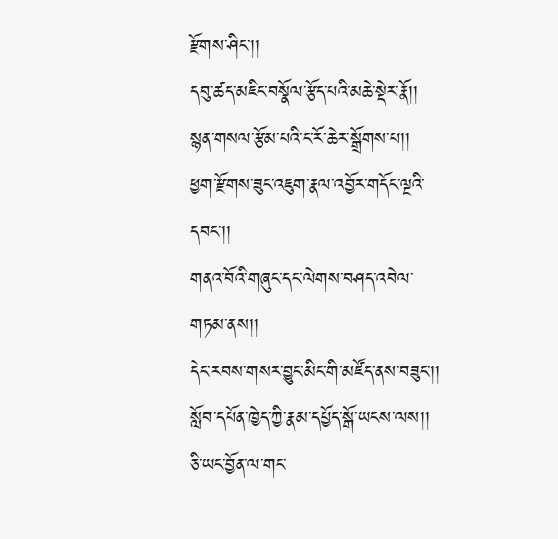རྫོགས་ཤིང་།།
དབུ་ཚད་མཇིང་བསྣོལ་རྩོད་པའི་མཆེ་སྡེར་རྣོ།།
སྙན་གསལ་རྩོམ་པའི་ང་རོ་ཆེར་སྒྲོགས་པ།།
ཕྱག་རྫོགས་ཟུང་འཇུག་རྣལ་འབྱོར་གདོང་ལྔའི་དབང་།།
གནའ་བོའི་གཞུང་དང་ལེགས་བཤད་འབེལ་གཏམ་ནས།།
དེང་རབས་གསར་བྱུང་མིང་གི་མཛོད་ནས་བཟུང་།།
སློབ་དཔོན་ཁྱེད་ཀྱི་རྣམ་དཔྱོད་སྒོ་ཡངས་ལས།།
ཅི་ཡང་བྱོན་ལ་གང་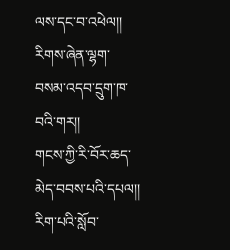ལས་དང་བ་འཕེལ།།
རིགས་ཞེན་ལྷག་བསམ་འདབ་དྲུག་ཁ་བའི་གར།།
གངས་ཀྱི་རི་བོར་ཆད་མེད་བབས་པའི་དཔལ།།
རིག་པའི་སློབ་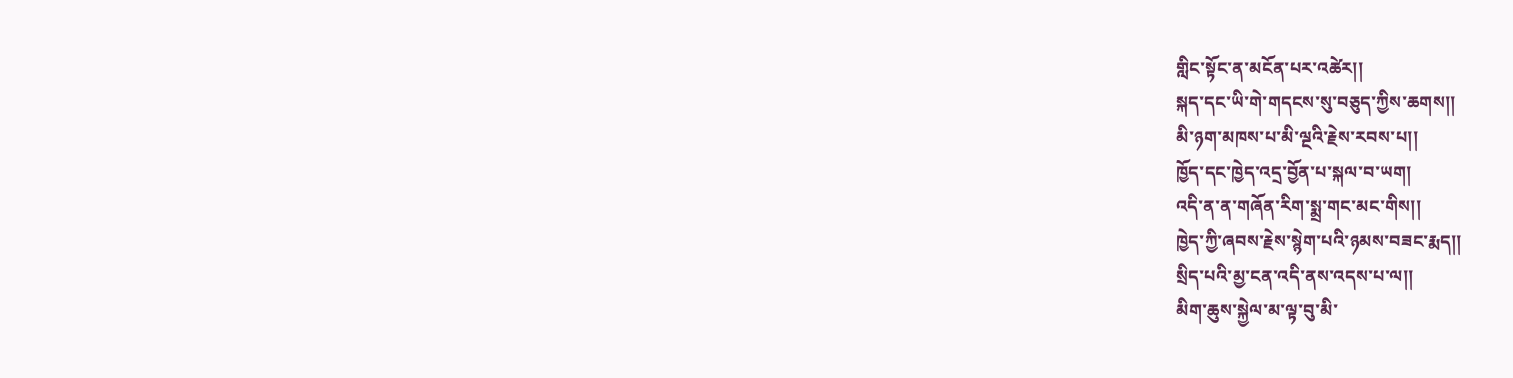གླིང་སྟོང་ན་མངོན་པར་འཚེར།།
སྐད་དང་ཡི་གེ་གདངས་སུ་བཅུད་ཀྱིས་ཆགས།།
མི་ཉག་མཁས་པ་མི་ལྔའི་རྗེས་རབས་པ།།
ཁྱོད་དང་ཁྱེད་འདྲ་བྱོན་པ་སྐལ་བ་ཡག།
འདི་ན་ན་གཞོན་རིག་སྨྲ་གང་མང་གིས།།
ཁྱེད་ཀྱི་ཞབས་རྗེས་སྙེག་པའི་ཉམས་བཟང་རྨད།།
སྲིད་པའི་མྱ་ངན་འདི་ནས་འདས་པ་ལ།།
མིག་ཆུས་སྐྱེལ་མ་ལྟ་བུ་མི་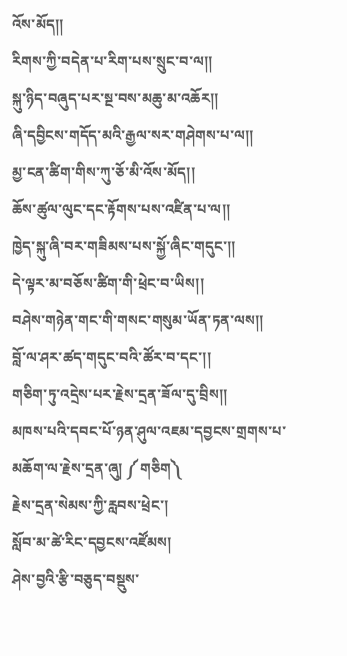འོས་མོད།།
རིགས་ཀྱི་བདེན་པ་རིག་པས་སྲུང་བ་ལ།།
སྐུ་ཉིད་བཞུད་པར་སྔ་བས་མཆུ་མ་འཆོར།།
ཞི་དབྱིངས་གདོད་མའི་རྒྱལ་སར་གཤེགས་པ་ལ།།
མྱ་ངན་ཚིག་གིས་ཀུ་ཅོ་མི་འོས་མོད།།
ཆོས་ཚུལ་ལུང་དང་རྟོགས་པས་འཛིན་པ་ལ།།
ཁྱེད་སྐུ་ཞི་བར་གཟིམས་པས་སྐྱོ་ཞིང་གདུང་།།
དེ་ལྟར་མ་བཅོས་ཚིག་གི་ཕྲེང་བ་ཡིས།།
བཤེས་གཉེན་གང་གི་གསང་གསུམ་ཡོན་ཏན་ལས།།
བློ་ལ་ཤར་ཚད་གདུང་བའི་ཚོར་བ་དང་།།
གཅིག་ཏུ་འདྲེས་པར་རྗེས་དྲན་ཟོལ་དུ་བྲིས།།
མཁས་པའི་དབང་པོ་ཉན་ཤུལ་འཇམ་དབྱངས་གྲགས་པ་མཆོག་ལ་རྗེས་དྲན་ཞུ། ༼གཅིག༽
རྗེས་དྲན་སེམས་ཀྱི་རླབས་ཕྲེང་།
སློབ་མ་ཚེ་རིང་དབྱངས་འཛོམས།
ཤེས་བྱའི་རྩི་བཅུད་བསྡུས་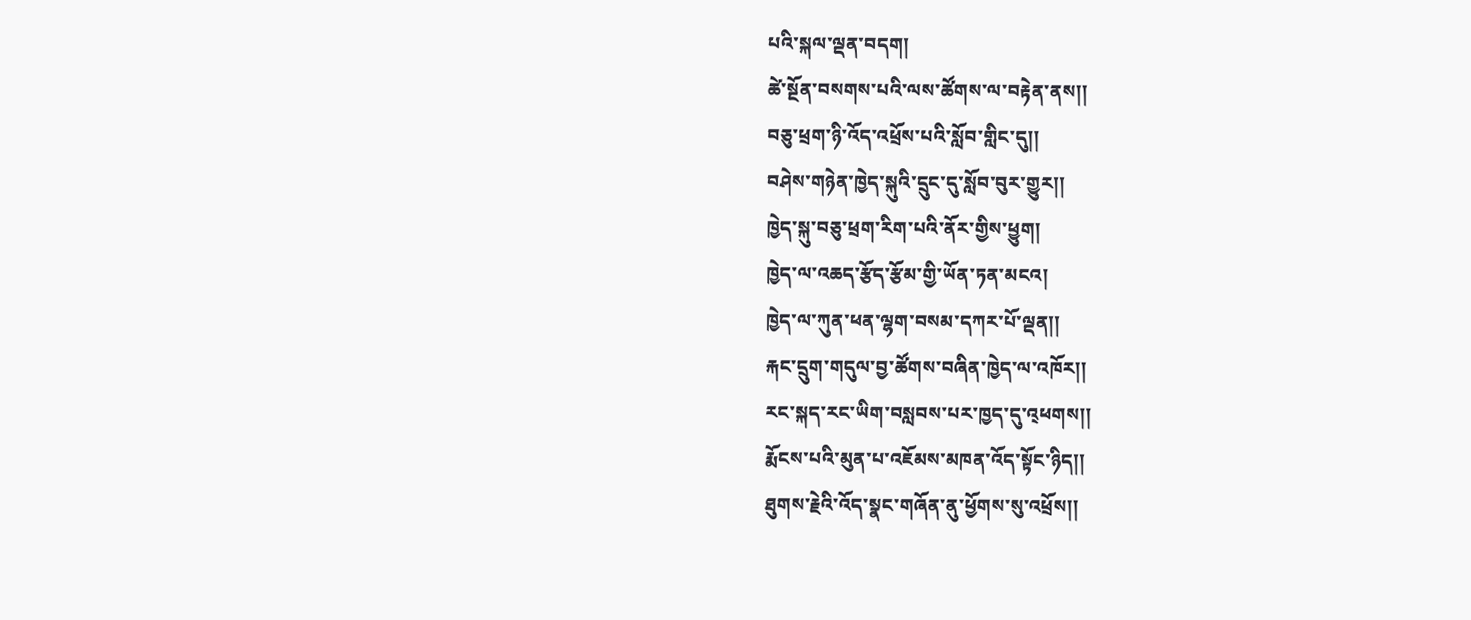པའི་སྐལ་ལྡན་བདག།
ཚེ་སྔོན་བསགས་པའི་ལས་ཚོགས་ལ་བརྟེན་ནས།།
བཅུ་ཕྲག་ཉི་འོད་འཕྲོས་པའི་སློབ་གླིང་དུ།།
བཤེས་གཉེན་ཁྱེད་སྐུའི་དྲུང་དུ་སློབ་བུར་གྱུར།།
ཁྱེད་སྐུ་བཅུ་ཕྲག་རིག་པའི་ནོར་གྱིས་ཕྱུག།
ཁྱེད་ལ་འཆད་རྩོད་རྩོམ་གྱི་ཡོན་ཏན་མངའ།
ཁྱེད་ལ་ཀུན་ཕན་ལྷག་བསམ་དཀར་པོ་ལྡན།།
རྐང་དྲུག་གདུལ་བྱ་ཚོགས་བཞིན་ཁྱེད་ལ་འཁོར།།
རང་སྐད་རང་ཡིག་བསླབས་པར་ཁྱད་དུ་འ྄ཕགས།།
རྨོངས་པའི་མུན་པ་འཇོམས་མཁན་འོད་སྟོང་ཉིད།།
ཐུགས་རྗེའི་འོད་སྣང་གཞོན་ནུ་ཕྱོགས་སུ་འཕྲོས།།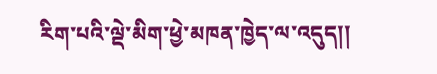རིག་པའི་ལྡེ་མིག་ཕྱེ་མཁན་ཁྱེད་ལ་འདུད།།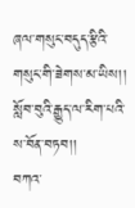ཞལ་གསུང་བདུད་རྩིའི་གསུང་གི་ཟེགས་མ་ཡིས།།
སློབ་བུའི་རྒྱུད་ལ་རིག་པའི་ས་བོན་བཏབ།།
བཀའ་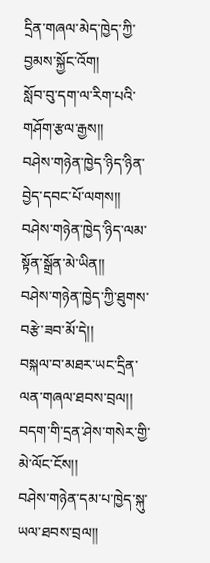དྲིན་གཞལ་མེད་ཁྱེད་ཀྱི་བྱམས་སྐྱོང་འོག།
སློབ་བུ་དག་ལ་རིག་པའི་གཤོག་རྩལ་རྒྱས།།
བཤེས་གཉེན་ཁྱེད་ཉིད་ཉིན་བྱེད་དབང་པོ་ལགས།།
བཤེས་གཉེན་ཁྱེད་ཉིད་ལམ་སྟོན་སྒྲོན་མེ་ཡིན།།
བཤེས་གཉེན་ཁྱེད་ཀྱི་ཐུགས་བརྩེ་ཟབ་མོ་དེ།།
བསྐལ་བ་མཐར་ཡང་དྲིན་ལན་གཞལ་ཐབས་བྲལ།།
བདག་གི་དྲན་ཤེས་གསེར་གྱི་མེ་ལོང་ངོས།།
བཤེས་གཉེན་དམ་པ་ཁྱེད་སྐུ་ཡལ་ཐབས་བྲལ།།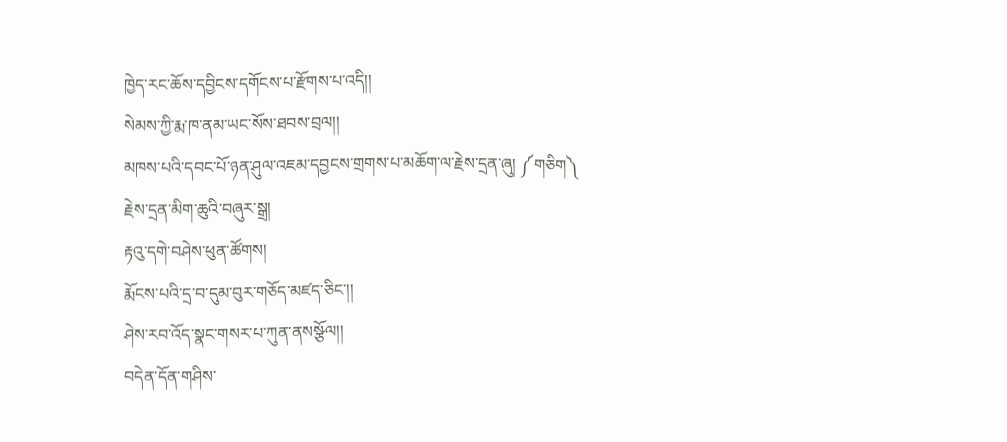ཁྱེད་རང་ཆོས་དབྱིངས་དགོངས་པ་རྫོགས་པ་འདི།།
སེམས་ཀྱི་རྨ་ཁ་ནམ་ཡང་སོས་ཐབས་བྲལ།།
མཁས་པའི་དབང་པོ་ཉན་ཤུལ་འཇམ་དབྱངས་གྲགས་པ་མཆོག་ལ་རྗེས་དྲན་ཞུ། ༼གཅིག༽
རྗེས་དྲན་མིག་ཆུའི་བཞུར་སྒྲ།
རྟའུ་དགེ་བཤེས་ཕུན་ཚོགས།
རྨོངས་པའི་དྲ་བ་དུམ་བུར་གཅོད་མཛད་ཅིང་།།
ཤེས་རབ་འོད་སྣང་གསར་པ་ཀུན་ནསསྩོལ།།
བདེན་དོན་གཤིས་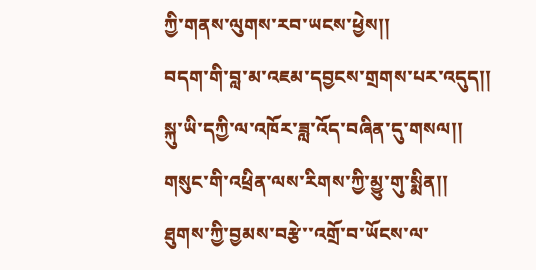ཀྱི་གནས་ལུགས་རབ་ཡངས་ཕྱེས།།
བདག་གི་བླ་མ་འཇམ་དབྱངས་གྲགས་པར་འདུད།།
སྐུ་ཡི་དཀྱི་ལ་འཁོར་ཟླ་འོད་བཞིན་དུ་གསལ།།
གསུང་གི་འཕྲིན་ལས་རིགས་ཀྱི་མྱུ་གུ་སྨིན།།
ཐུགས་ཀྱི་བྱམས་བརྩེ་་འགྲོ་བ་ཡོངས་ལ་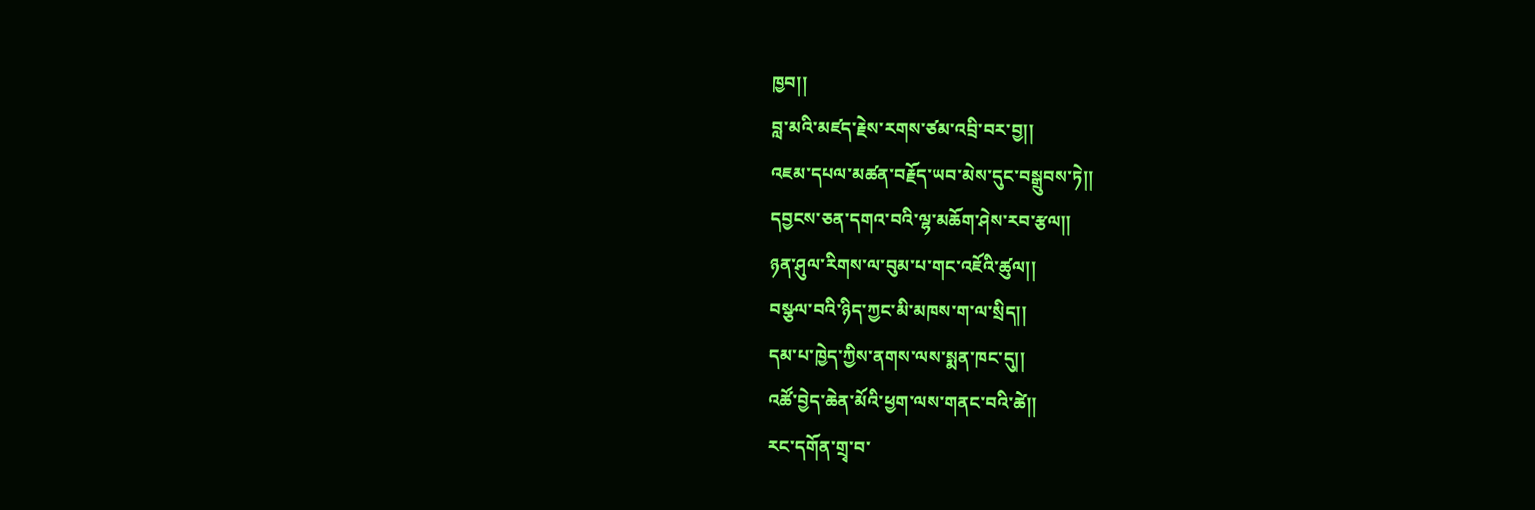ཁྱབ།།
བླ་མའི་མཛད་རྗེས་རགས་ཙམ་འབྲི་བར་བྱ།།
འཇམ་དཔལ་མཚན་བརྗོད་ཡབ་མེས་དུང་བསྒྲུབས་ཏེ།།
དབྱངས་ཅན་དགའ་བའི་ལྷ་མཆོག་ཤེས་རབ་རྩལ།།
ཉན་ཤུལ་རིགས་ལ་བུམ་པ་གང་འཇོའི་ཚུལ།།
བསྩལ་བའི་ཉིད་ཀྱང་མི་མཁས་ག་ལ་སྲིད།།
དམ་པ་ཁྱེད་ཀྱིས་ནགས་ལས་སྨན་ཁང་དུ།།
འཚོ་བྱེད་ཆེན་མོའི་ཕྱག་ལས་གནང་བའི་ཚེ།།
རང་དགོན་གྲྭ་བ་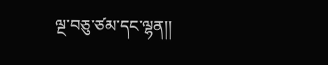ལྔ་བཅུ་ཙམ་དང་ལྷན།།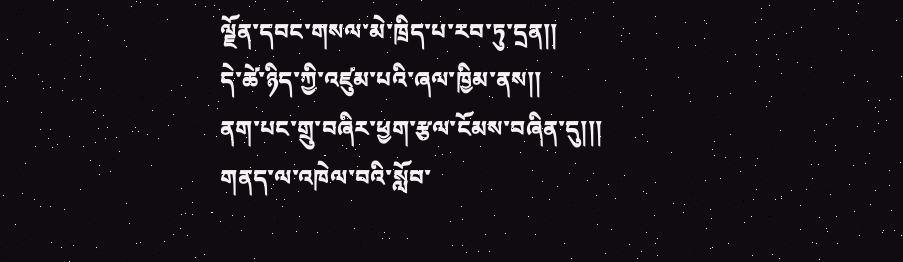ལྗོན་དབང་གསལ་མེ་ཁྲིད་པ་རབ་ཏུ་དྲན།།
དེ་ཚེ་ཉིད་ཀྱི་འཛུམ་པའི་ཞལ་ཁྱིམ་ནས།།
ནག་པང་གྲུ་བཞིར་ཕྱག་རྩལ་ངོམས་བཞིན་དུ།།།
གནད་ལ་འཁེལ་བའི་སློབ་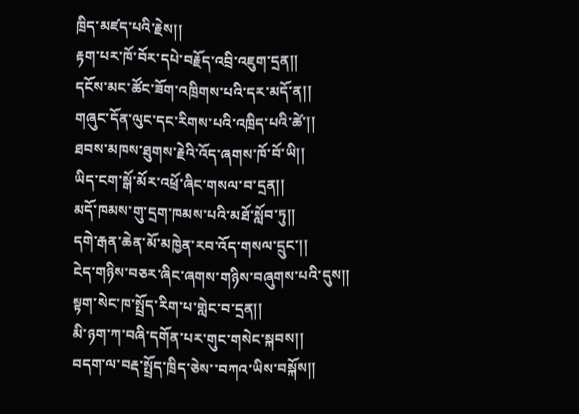ཁྲིད་མཛད་པའི་རྗེས།།
རྟག་པར་ཁོ་བོར་དཔེ་བརྗོད་འབྲི་འཇུག་དྲན།།
དངོས་མང་ཚོང་ཟོག་འཁྲིགས་པའི་དར་མདོ་ན།།
གཞུང་དོན་ལུང་དང་རིགས་པའི་འཁྲིད་པའི་ཚེ་།།
ཐབས་མཁས་ཐུགས་རྗེའི་འོད་ཞགས་ཁོ་བོ་ཡི།།
ཡིད་ངག་སྒོ་མོར་འཕྲོ་ཞིང་གསལ་བ་དྲན།།
མདོ་ཁམས་གུ་དྲག་ཁམས་པའི་མཐོ་སློབ་ཏུ།།
དགེ་རྒན་ཆེན་མོ་མཁྱེན་རབ་འོད་གསལ་དྲུང་།།
ངེད་གཉིས་བཅར་ཞིང་ཞགས་གཉིས་བཞུགས་པའི་དུས།།
སྟག་སེང་ཁ་སྤྲོད་རིག་པ་གླེང་བ་དྲན།།
མི་ཉག་ཀ་བཞི་དགོན་པར་གུང་གསེང་སྐབས།།
བདག་ལ་བརྡ་སྤྲོད་ཁྲིད་ཅེས་་བཀའ་ཡིས་བསྐོས།།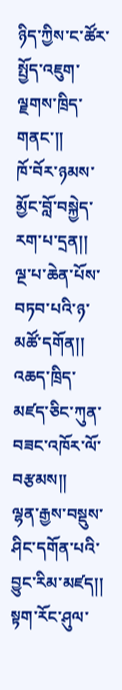ཉིད་ཀྱིས་ང་ཚོར་སྤྱོད་འཇུག་ལྗགས་ཁྲིད་གནང་།།
ཁོ་བོར་ཉམས་མྱོང་བློ་བསྐྱེད་རག་པ་དྲན།།
ལྔ་པ་ཆེན་པོས་བཏབ་པའི་ཉ་མཚོ་དགོན།།
འཆད་ཁྲིད་མཛད་ཅིང་ཀུན་བཟང་འཁོར་ལོ་བརྩམས།།
ལྷན་རྒྱས་བསྡུས་ཤིང་དགོན་པའི་བྱུང་རིམ་མཛད།།
སྟག་རོང་ཤུལ་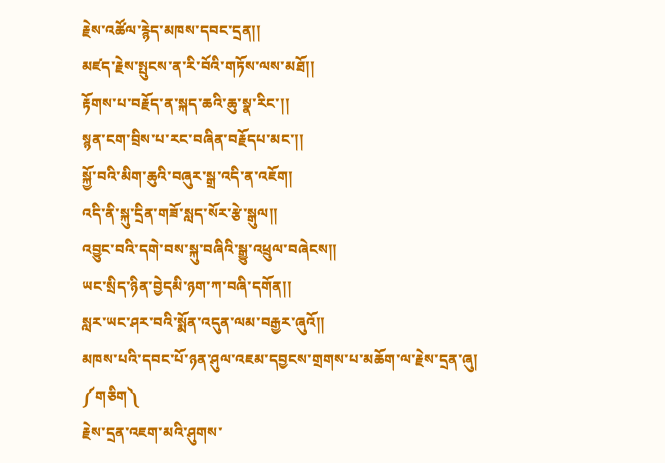རྗེས་འཚོལ་རྙེད་མཁས་དབང་དྲན།།
མཛད་རྗེས་སྤུངས་ན་རི་བོའི་གཏོས་ལས་མཐོ།།
རྟོགས་པ་བརྗོད་ན་སྐད་ཆའི་ཆུ་སྣ་རིང་།།
སྙན་ངག་བྲིས་པ་རང་བཞིན་བརྗོདཔ་མང་།།
སྐྱོ་བའི་མིག་ཆུའི་བཞུར་སྒྲ་འདི་ན་འཇོག།
འདི་ནི་སྐུ་དྲིན་གཟོ་སླད་སོར་རྩེ་སྒུལ།།
འབྱུང་བའི་དགེ་བས་སྐུ་བཞིའི་སྒྱུ་འཕྲུལ་བཞེངས།།
ཡང་སྲིད་ཉིན་བྱེདམི་ཉག་ཀ་བཞི་དགོན།།
སླར་ཡང་ཤར་བའི་སྨོན་འདུན་ལམ་བརྒྱར་ཞུའོ།།
མཁས་པའི་དབང་པོ་ཉན་ཤུལ་འཇམ་དབྱངས་གྲགས་པ་མཆོག་ལ་རྗེས་དྲན་ཞུ། ༼གཅིག༽
རྗེས་དྲན་འཇག་མའི་ཤུགས་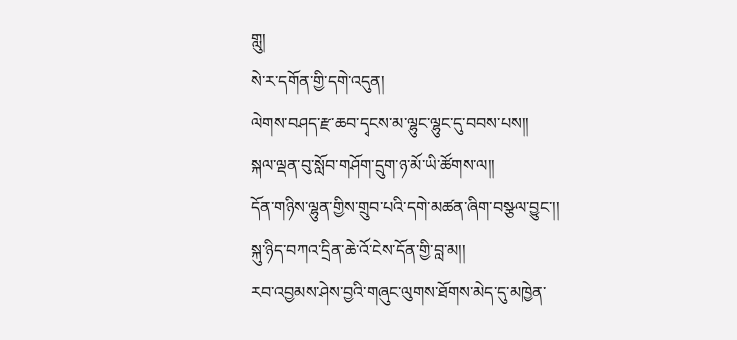གླུ།
སེ་ར་དགོན་གྱི་དགེ་འདུན།
ལེགས་བཤད་རྫ་ཆབ་དྭངས་མ་ལྷུང་ལྷུང་དུ་བབས་པས།།
སྐལ་ལྡན་བུ་སློབ་གཤོག་དྲུག་ཉ་མོ་ཡི་ཚོགས་ལ།།
དོན་གཉིས་ལྷུན་གྱིས་གྲུབ་པའི་དགེ་མཚན་ཞིག་བསྩལ་བྱུང་།།
སྐུ་ཉིད་བཀའ་དྲིན་ཆེ་འོ་ངེས་དོན་གྱི་བླ་མ།།
རབ་འབྱམས་ཤེས་བྱའི་གཞུང་ལུགས་ཐོགས་མེད་དུ་མཁྱེན་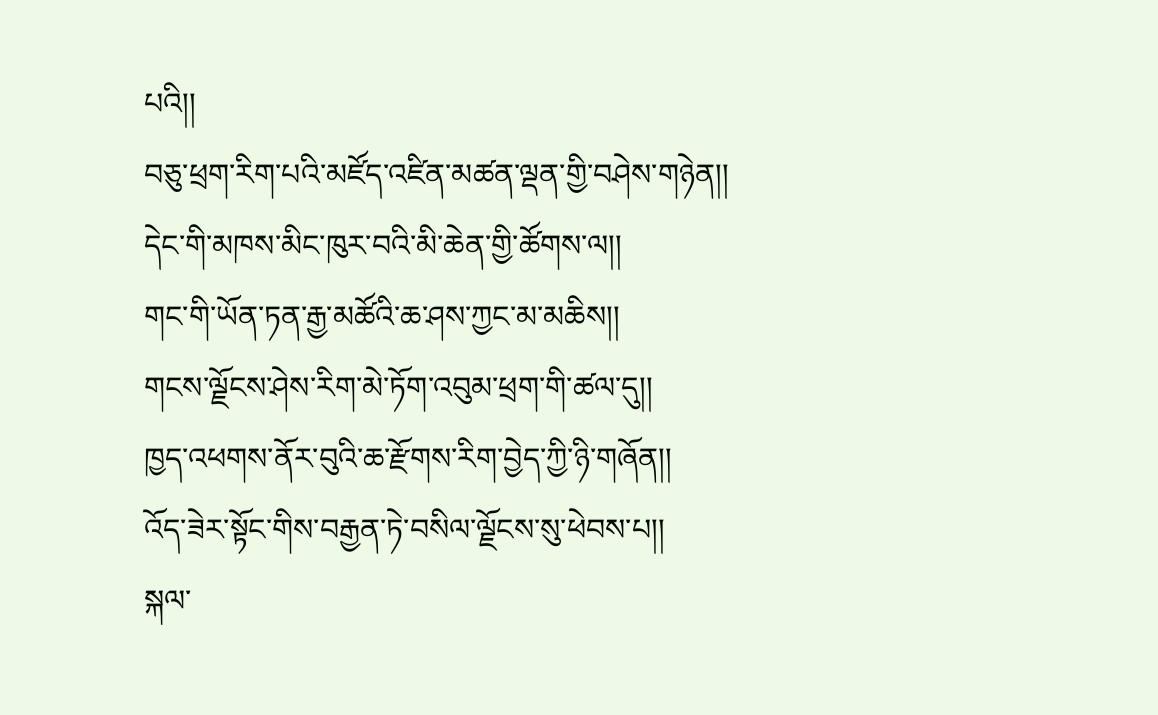པའི།།
བཅུ་ཕྲག་རིག་པའི་མཛོད་འཛིན་མཚན་ལྡན་གྱི་བཤེས་གཉེན།།
དེང་གི་མཁས་མིང་ཁུར་བའི་མི་ཆེན་གྱི་ཚོགས་ལ།།
གང་གི་ཡོན་ཏན་རྒྱ་མཚོའི་ཆ་ཤས་ཀྱང་མ་མཆིས།།
གངས་ལྗོངས་ཤེས་རིག་མེ་ཏོག་འབུམ་ཕྲག་གི་ཚལ་དུ།།
ཁྱད་འཕགས་ནོར་བུའི་ཆ་རྫོགས་རིག་བྱེད་ཀྱི་ཉི་གཞོན།།
འོད་ཟེར་སྟོང་གིས་བརྒྱན་ཏེ་བསིལ་ལྗོངས་སུ་ཕེབས་པ།།
སྐལ་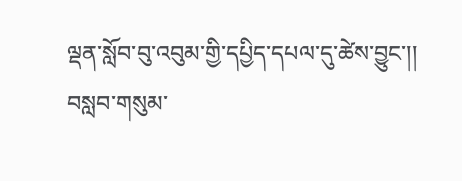ལྡན་སློབ་བུ་འབུམ་གྱི་དཔྱིད་དཔལ་དུ་ཚེས་བྱུང་།།
བསླབ་གསུམ་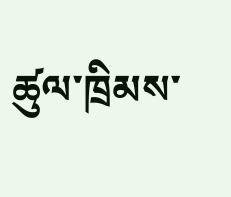ཚུལ་ཁྲིམས་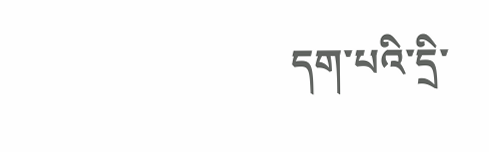དག་པའི་དྲི་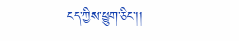ངད་ཀྱིས་ཕྱུག་ཅིང་།།